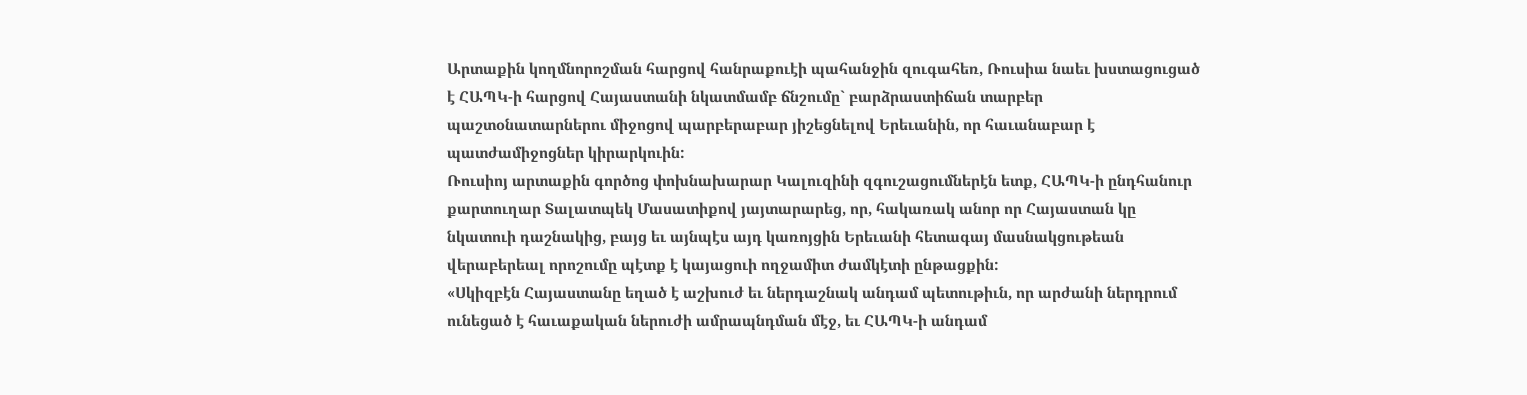Արտաքին կողմնորոշման հարցով հանրաքուէի պահանջին զուգահեռ, Ռուսիա նաեւ խստացուցած է ՀԱՊԿ-ի հարցով Հայաստանի նկատմամբ ճնշումը` բարձրաստիճան տարբեր պաշտօնատարներու միջոցով պարբերաբար յիշեցնելով Երեւանին, որ հաւանաբար է պատժամիջոցներ կիրարկուին:
Ռուսիոյ արտաքին գործոց փոխնախարար Կալուզինի զգուշացումներէն ետք, ՀԱՊԿ-ի ընդհանուր քարտուղար Տալատպեկ Մասատիքով յայտարարեց, որ, հակառակ անոր որ Հայաստան կը նկատուի դաշնակից, բայց եւ այնպէս այդ կառոյցին Երեւանի հետագայ մասնակցութեան վերաբերեալ որոշումը պէտք է կայացուի ողջամիտ ժամկէտի ընթացքին:
«Սկիզբէն Հայաստանը եղած է աշխուժ եւ ներդաշնակ անդամ պետութիւն, որ արժանի ներդրում ունեցած է հաւաքական ներուժի ամրապնդման մէջ, եւ ՀԱՊԿ-ի անդամ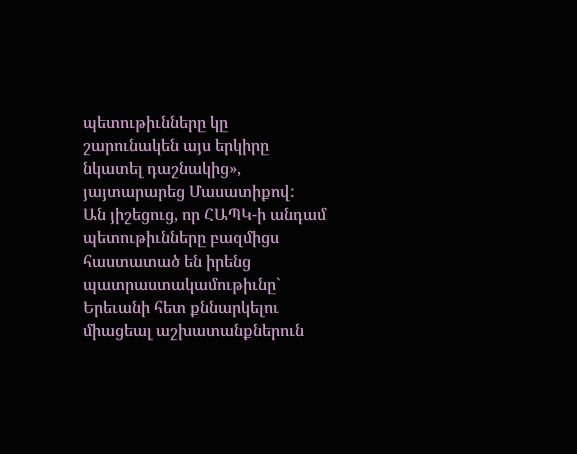պետութիւնները կը շարունակեն այս երկիրը նկատել դաշնակից», յայտարարեց Մասատիքով:
Ան յիշեցուց, որ ՀԱՊԿ-ի անդամ պետութիւնները բազմիցս հաստատած են իրենց պատրաստակամութիւնը` Երեւանի հետ քննարկելու միացեալ աշխատանքներուն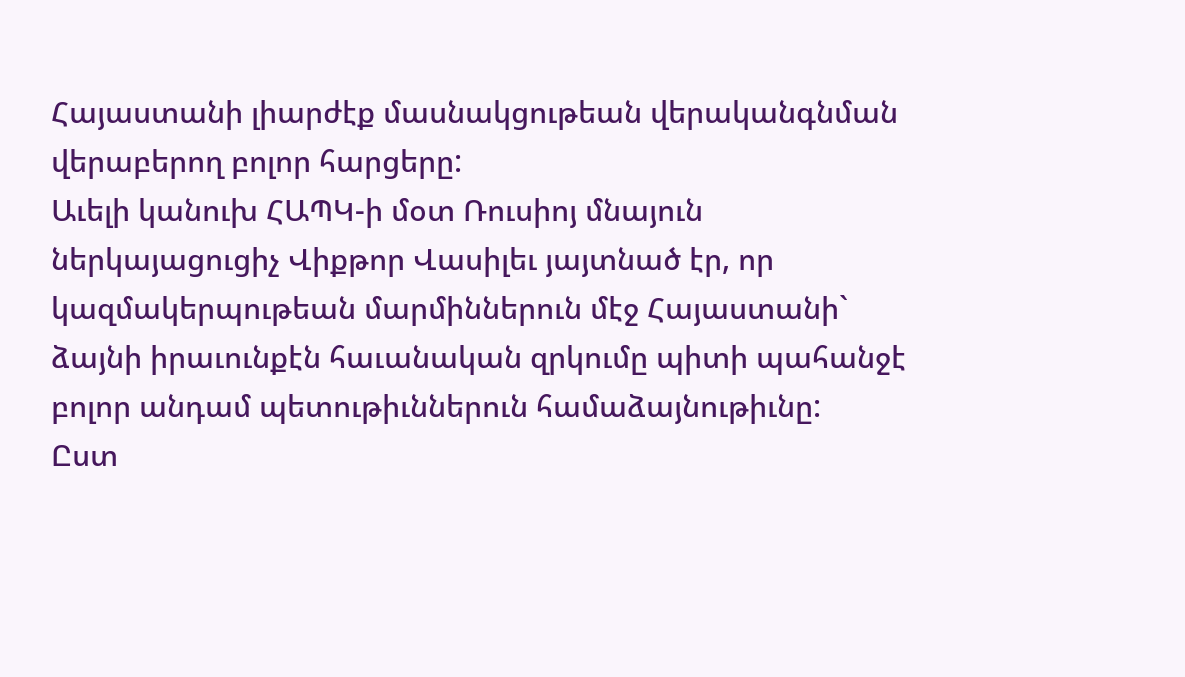Հայաստանի լիարժէք մասնակցութեան վերականգնման վերաբերող բոլոր հարցերը:
Աւելի կանուխ ՀԱՊԿ-ի մօտ Ռուսիոյ մնայուն ներկայացուցիչ Վիքթոր Վասիլեւ յայտնած էր, որ կազմակերպութեան մարմիններուն մէջ Հայաստանի` ձայնի իրաւունքէն հաւանական զրկումը պիտի պահանջէ բոլոր անդամ պետութիւններուն համաձայնութիւնը:
Ըստ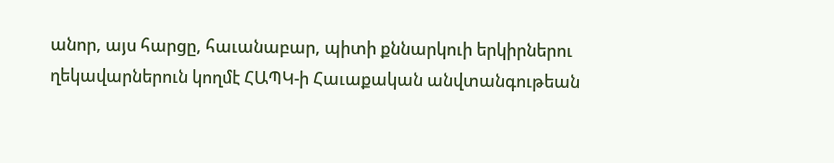անոր, այս հարցը, հաւանաբար, պիտի քննարկուի երկիրներու ղեկավարներուն կողմէ ՀԱՊԿ-ի Հաւաքական անվտանգութեան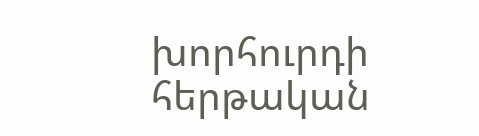խորհուրդի հերթական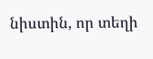նիստին, որ տեղի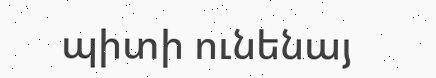պիտի ունենայ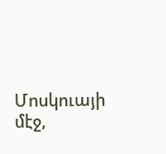Մոսկուայի մէջ,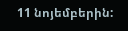11 նոյեմբերին: